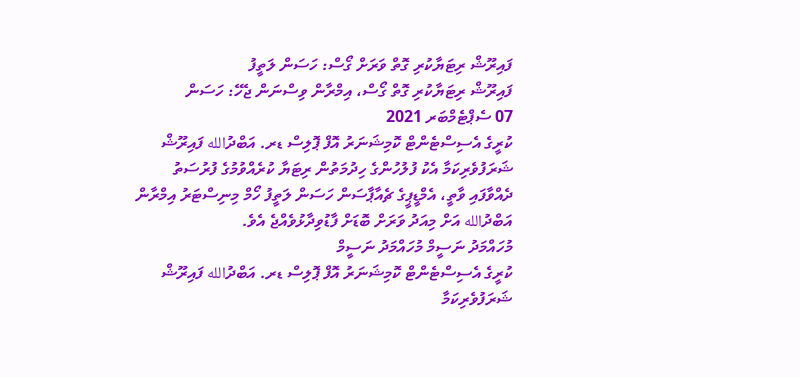ފައިރޫޝް ރިޓަޔާކުރި ގޮތް ވަރަށް ގޯސް: ހަސަން ލަތީފު
ފައިރޫޝް ރިޓަޔާކުރި ގޮތް ގޯސް، އިމްރާން ވިސްނަން ޖެހޭ: ހަސަން
07 ސެޕްޓެމްބަރ 2021
ކުރީގެ އެސިސްޓެންޓް ކޮމިޝަނަރު އޮފް ޕޮލިސް ޑރ. އަބްދުالله ފައިރޫޝް ޝަރަފުވެރިކަމާ އެކު ފުލުހުންގެ ހިދުމަތުން ރިޓަޔާ ކުރެއްވުމުގެ ފުރުސަތު ދެއްވާފައި ވާތީ، އެމްޑީޕީގެ ޗެއާޕާސަން ހަސަން ލަތީފު ހޯމް މިނިސްޓަރު އިމްރާން އަބްދުالله އަށް މިއަދު ވަރަށް ބޮޑަށް ފާޑުވިދާޅުވެއްޖެ އެވެ.
މުހައްމަދު ނަސީމް މުހައްމަދު ނަސީމް
ކުރީގެ އެސިސްޓެންޓް ކޮމިޝަނަރު އޮފް ޕޮލިސް ޑރ. އަބްދުالله ފައިރޫޝް ޝަރަފުވެރިކަމާ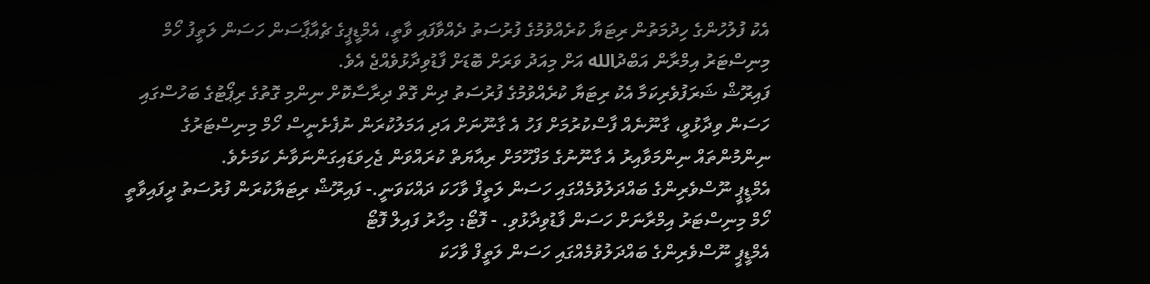އެކު ފުލުހުންގެ ހިދުމަތުން ރިޓަޔާ ކުރެއްވުމުގެ ފުރުސަތު ދެއްވާފައި ވާތީ، އެމްޑީޕީގެ ޗެއާޕާސަން ހަސަން ލަތީފު ހޯމް މިނިސްޓަރު އިމްރާން އަބްދުالله އަށް މިއަދު ވަރަށް ބޮޑަށް ފާޑުވިދާޅުވެއްޖެ އެވެ.
ފައިރޫޝް ޝަރަފުވެރިކަމާ އެކު ރިޓަޔާ ކުރެއްވުމުގެ ފުރުސަތު ދިން ގޮތް ދިރާސާކޮށް ނިންމި ގޮތުގެ ރިޕޯޓުގެ ބަހުސްގައި ހަސަން ވިދާޅުވީ، ގާނޫނެއް ފާސްކުރުމަށް ފަހު އެ ގާނޫނަށް އަދި އަމަލުކުރަން ނުފެށެނީސް ހޯމް މިނިސްޓަރުގެ ނިންމުންތައް ނިންމަވާއިރު އެ ގާނޫނުގެ މަފްހޫމަށް ރިއާޔަތް ކުރައްވަން ޖެހިވަޑައިގަންނަވާނެ ކަމަށެވެ.
އެމްޑީޕީ ނޫސްވެރިންގެ ބައްދަލުވުމެއްގައި ހަސަން ލަތީފް ވާހަކަ ދައްކަވަނީ.- ފައިރޫޝް ރިޓަޔާކުރަން ފުރުސަތު ދީފައިވާތީ ހޯމް މިނިސްޓަރު އިމްރާނަށް ހަސަން ފާޑުވިދާޅުވި. - ފޮޓޯ: މިހާރު ފައިލް ފޮޓޯ
އެމްޑީޕީ ނޫސްވެރިންގެ ބައްދަލުވުމެއްގައި ހަސަން ލަތީފް ވާހަކަ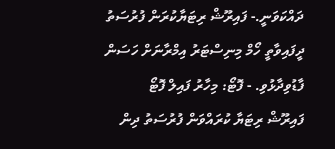ދައްކަވަނީ.- ފައިރޫޝް ރިޓަޔާކުރަން ފުރުސަތު ދީފައިވާތީ ހޯމް މިނިސްޓަރު އިމްރާނަށް ހަސަން ފާޑުވިދާޅުވި. - ފޮޓޯ: މިހާރު ފައިލް ފޮޓޯ
ފައިރޫޝް ރިޓަޔާ ކުރައްވަން ފުރުސަތު ދިން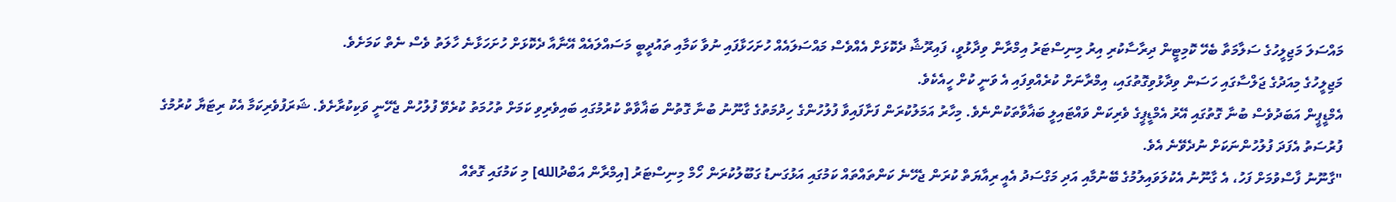މައްސަލަ މަޖިލީހުގެ ސަލާމަތާ ބެހޭ ކޮމިޓީން ދިރާސާކުރި އިރު މިނިސްޓަރު އިމްރާން ވިދާޅުވީ، ފައިރޫޝާ ދެކޮޅަށް އެއްވެސް މައްސަލައެއް ހުށަހަޅާފައި ނުވާ ކަމާއި ތައުދީބީ މަސައްލައެއް އޭނާއާ ދެކޮޅަށް ހުށަހަޅާނެ ހާލަތު ވެސް ނެތް ކަމަށެވެ.
މަޖިލީހުގެ މިއަދުގެ ޖަލްސާގައި ހަސަން ވިދާޅުވިގޮތުގައި، އިމްރާނަށް ކުރެއްވިފައި އެ ވަނީ ކުށް ހީއެކެވެ.
އެމްޑީޕީން އަބަދުވެސް ބުނާ ގޮތުގައި އޭރު އެމްޑީޕީގެ ވެރިކަން ވައްޓައިލީ ބަޣާވާތަކުންނެވެ. މިހާރު އަމަލުކުރަން ފަށާފައިވާ ފުލުހުންގެ ހިދުމަތުގެ ގާނޫނު ބުނާ ގޮތުން ބަޣާވާތް ކުރުމުގައި ބައިވެރިވި ކަމަށް ތުހުމަތު ކުރެވޭ ފުލުހުން ޖެހޭނީ ވަކިކުރާށެވެ. ޝަރަފުވެރިކަމާ އެކު ރިޓަޔާ ކުރުމުގެ ފުރުސަތު އެފަދަ ފުލުހުންނަކަށް ނުދެވޭނެ އެވެ.
"ގާނޫނު ފާސްވުމަށް ފަހު، އެ ގާނޫނު އެކުލަވައިލުމުގެ ބޭނުމާއި އަދި މަގްސަދު އެއީ ރިއާޔަތް ކުރަން ޖެހޭނެ ކަންތައްތައް ކަމުގައި އަޅުގަނޑު ގަބޫލުކުރަން ހޯމް މިނިސްޓަރު [އިމްރާން އަބްދުالله] މި ކަމުގައި ގޮތެއް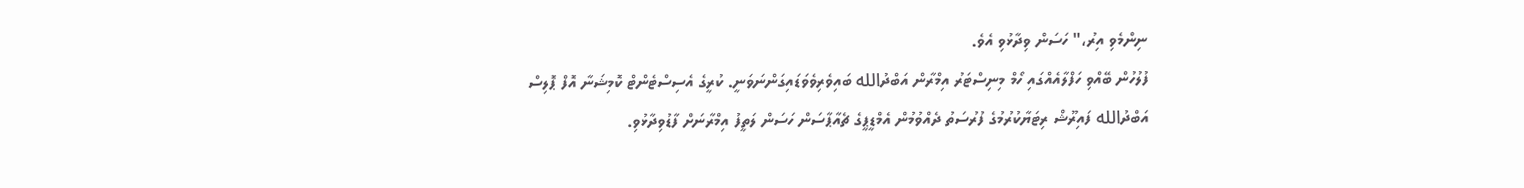ނިންމެވި އިރު،" ހަސަން ވިދާޅުވި އެވެ.
ފުލުހުން ބޭއްވި ހަފްލާއެއްގައި ހޯމް މިނިސްޓަރު އިމްރާން އަބްދުالله ބައިވެރިވެވަޑައިގަންނަވަނީ. ކުރީގެ އެސިސްޓެންޓް ކޮމިޝަނާ އޮފް ޕޮލިސް އަބްދުالله ފައިރޫޝް ރިޓަޔާކުރުމުގެ ފުރުސަތު ދެއްވުމުން އެމްޑީޕީގެ ޗެއާޕާސަން ހަސަން ލަތީފު އިމްރާނަށް ފާޑުވިދާޅުވި.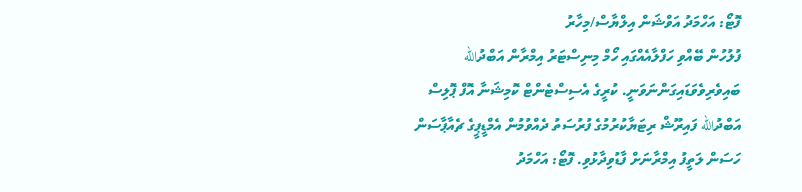ފޮޓޯ: އަހްމަދު އަވްޝަން އިލްޔާސް/މިހާރު
ފުލުހުން ބޭއްވި ހަފްލާއެއްގައި ހޯމް މިނިސްޓަރު އިމްރާން އަބްދުالله ބައިވެރިވެވަޑައިގަންނަވަނީ. ކުރީގެ އެސިސްޓެންޓް ކޮމިޝަނާ އޮފް ޕޮލިސް އަބްދުالله ފައިރޫޝް ރިޓަޔާކުރުމުގެ ފުރުސަތު ދެއްވުމުން އެމްޑީޕީގެ ޗެއާޕާސަން ހަސަން ލަތީފު އިމްރާނަށް ފާޑުވިދާޅުވި. ފޮޓޯ: އަހްމަދު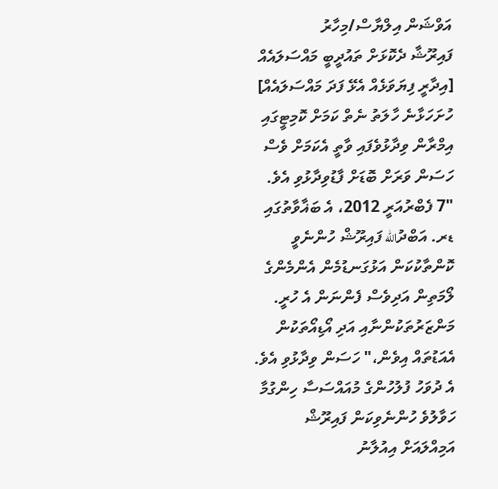އަވްޝަން އިލްޔާސް/މިހާރު
ފައިރޫޝާ ދެކޮޅަށް ތައުދީބީ މައްސަލައެއް [އިދާރީ ފިޔަވަޅެއް އެޅޭ ފަދަ މައްސަލައެއް] ހުށަހަޅާނެ ހާލަތު ނެތް ކަމަށް ކޮމިޓީގައި އިމްރާން ވިދާޅުވެފައި ވާތީ އެކަމަށް ވެސް ހަސަން ވަރަށް ބޮޑަށް ފާޑުވިދާޅުވި އެވެ.
"7 ފެބްރުއަރީ 2012، އެ ބަޣާވާތުގައި ޑރ. އަބްދުالله ފައިރޫޝް ހުންނެވީ ކޮންތާކުކަން އަޅުގަނޑުމެން އެންމެންގެ ލޯމަތިން އަދިވެސް ފެންނަން އެ ހުރީ. މަންޒަރުތަކުންނާއި އަދި އޯޑިއޯތަކުން އެއަޑުތައް އިވެން،" ހަސަން ވިދާޅުވި އެވެ.
އެ ދުވަހު ފުލުހުންގެ މުއައްސަސާ ހިންގުމާ ހަވާލުވެ ހުންނެވިކަން ފައިރޫޝް އަމިއްލައަށް އިއުލާނު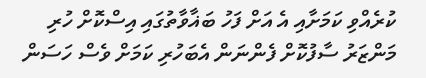ކުރެއްވި ކަމަށާއި އެ އަށް ފަހު ބަޣާވާތުގައި އިސްކޮށް ހުރި މަންޒަރު ސާފުކޮށް ފެންނަން އެބަހުރި ކަމަށް ވެސް ހަސަން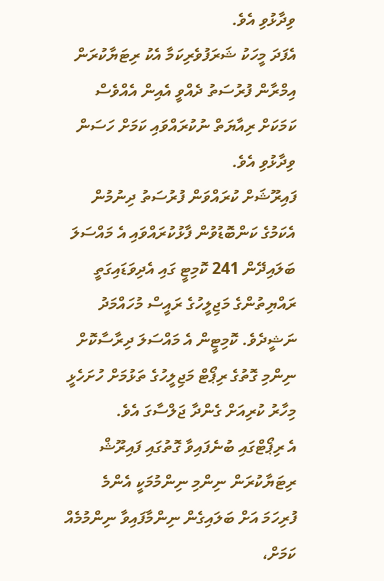ވިދާޅުވި އެވެ.
އެފަދަ މީހަކު ޝަރަފުވެރިކަމާ އެކު ރިޓަޔާކުރަން އިމްރާން ފުރުސަތު ދެއްވީ އެއިން އެއްވެސް ކަމަކަށް ރިއާޔަތް ނުކުރައްވައި ކަމަށް ހަސަން ވިދާޅުވި އެވެ.
ފައިރޫޝަށް ކުރައްވަން ފުރުސަތު ދިނުމުން އެކަމުގެ ކަންބޮޑުވުން ފާޅުކުރައްވައި އެ މައްސަލަ ބަލައިދޭން 241 ކޮމިޓީ ގައި އެދިވަޑައިގަތީ ރައްޔިތުންގެ މަޖިލީހުގެ ރައީސް މުހައްމަދު ނަޝީދެވެ. ކޮމިޓީން އެ މައްސަލަ ދިރާސާކޮށް ނިންމި ގޮތުގެ ރިޕޯޓް މަޖިލީހުގެ ތަޅުމަށް ހުށަހެޅީ މިހާރު ކުރިއަށް ގެންދާ ޖަލްސާގަ އެވެ.
އެ ރިޕޯޓްގައި ބުނެފައިވާ ގޮތުގައި ފައިރޫޝް ރިޓަޔާކުރަން ނިންމި ނިންމުމަކީ އެންމެ ފުރިހަމަ އަށް ބަލައިގެން ނިންމާފައިވާ ނިންމުމެއް ކަމަށް،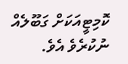ކޮމިޓީއަކަށް ގަބޫލެއް ނުކުރެވެ އެވެ.